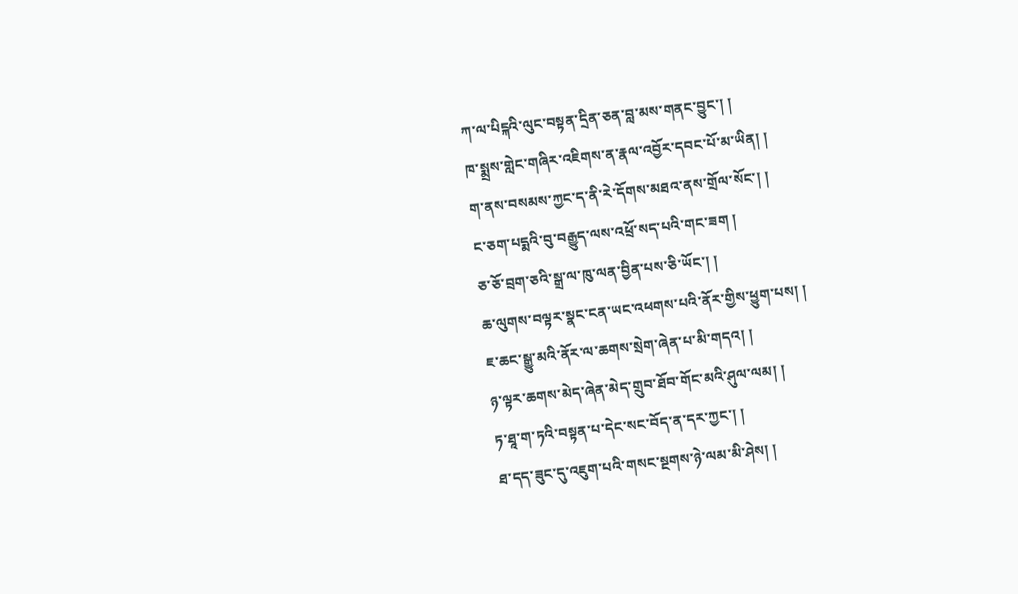ཀ་ལ་པིངྐའི་ལུང་བསྟན་དྲིན་ཅན་བླ་མས་གནང་བྱུང་། །
ཁ་སྨྲས་གླེང་གཞིར་འཇིགས་ན་རྣལ་འབྱོར་དབང་པོ་མ་ཡིན། །
ག་ནས་བསམས་ཀྱང་ད་ནི་རེ་དོགས་མཐའ་ནས་གྲོལ་སོང་། །
ང་ཅག་པདྨའི་བུ་བརྒྱུད་ལས་འཕྲོ་སད་པའི་གང་ཟག །
ཅ་ཅོ་བྲག་ཅའི་སྒྲ་ལ་ཁུ་ལན་བྱིན་པས་ཅི་ཡོང་། །
ཆ་ལུགས་བལྟར་སྣང་ངན་ཡང་འཕགས་པའི་ནོར་གྱིས་ཕྱུག་པས། །
ཇ་ཆང་སྒྱུ་མའི་ནོར་ལ་ཆགས་སྲེག་ཞེན་པ་མི་གདའ། །
ཉ་ལྟར་ཆགས་མེད་ཞེན་མེད་གྲུབ་ཐོབ་གོང་མའི་ཤུལ་ལམ། །
ཏ་ཐཱ་ག་ཏའི་བསྟན་པ་དེང་སང་བོད་ན་དར་ཀྱང་། །
ཐ་དད་ཟུང་དུ་འཇུག་པའི་གསང་སྔགས་ཉེ་ལམ་མི་ཤེས། །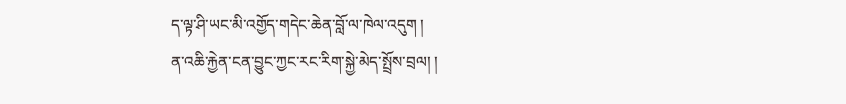ད་ལྟ་ཤི་ཡང་མི་འགྱོད་གདེང་ཆེན་བློ་ལ་ཁེལ་འདུག །
ན་འཆི་རྐྱེན་ངན་བྱུང་ཀྱང་རང་རིག་སྐྱེ་མེད་སྤྲོས་བྲལ། །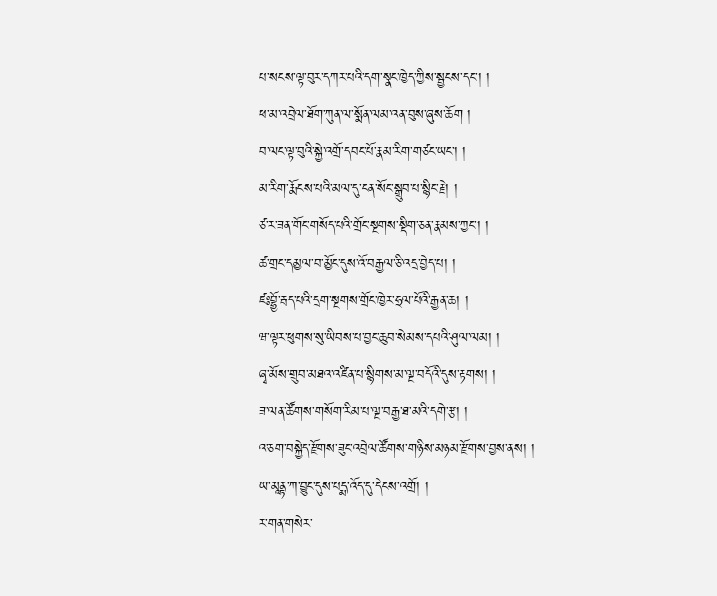པ་སངས་ལྟ་བུར་དཀར་པའི་དག་སྣང་ཁྱེད་ཀྱིས་སྦྱངས་དང་། །
ཕ་མ་འབྲེལ་ཐོག་ཀུན་ལ་སྨོན་ལམ་འན་བུས་ཞུས་ཆོག །
བ་ལང་ལྟ་བུའི་སྐྱེ་འགྲོ་དབང་པོ་རྣམ་རིག་གཙང་ཡང་། །
མ་རིག་རྨོངས་པའི་མལ་དུ་ངན་སོང་སྒྲུབ་པ་སྙིང་རྗེ། །
ཙ་ར་ཟན་གོང་གསོད་པའི་གྲོང་སྔགས་སྡིག་ཅན་རྣམས་ཀྱང་། །
ཚ་གྲང་དམྱལ་བ་མྱོང་དུས་འོ་བརྒྱལ་ཅི་འདྲ་བྱེད་པ། །
ཛཿབྷྱོ་རྦད་པའི་དྲག་སྔགས་གྲོང་ཁྱེར་ཧྲལ་པོའི་རྒྱན་ཆ། །
ཝ་ལྟར་ཕུགས་སུ་ཡིབས་པ་བྱང་ཆུབ་སེམས་དཔའི་ཤུལ་ལམ། །
ཞྭ་མོས་གྲུབ་མཐའ་འཛིན་པ་སྙིགས་མ་ལྔ་བདོའི་དུས་རྟགས། །
ཟ་ལན་ཚོགས་གསོག་རིམ་པ་ལྔ་བརྒྱ་ཐ་མའི་དགེ་རྩ། །
འ་ཅག་བསྐྱེད་རྫོགས་ཟུང་འབྲེལ་ཚོགས་གཉིས་མཉམ་རྫོགས་བྱས་ནས། །
ཡ་མཱནྟ་ཀ་བྱུང་དུས་པདྨ་འོད་དུ་དེངས་འགྲོ། །
ར་གན་གསེར་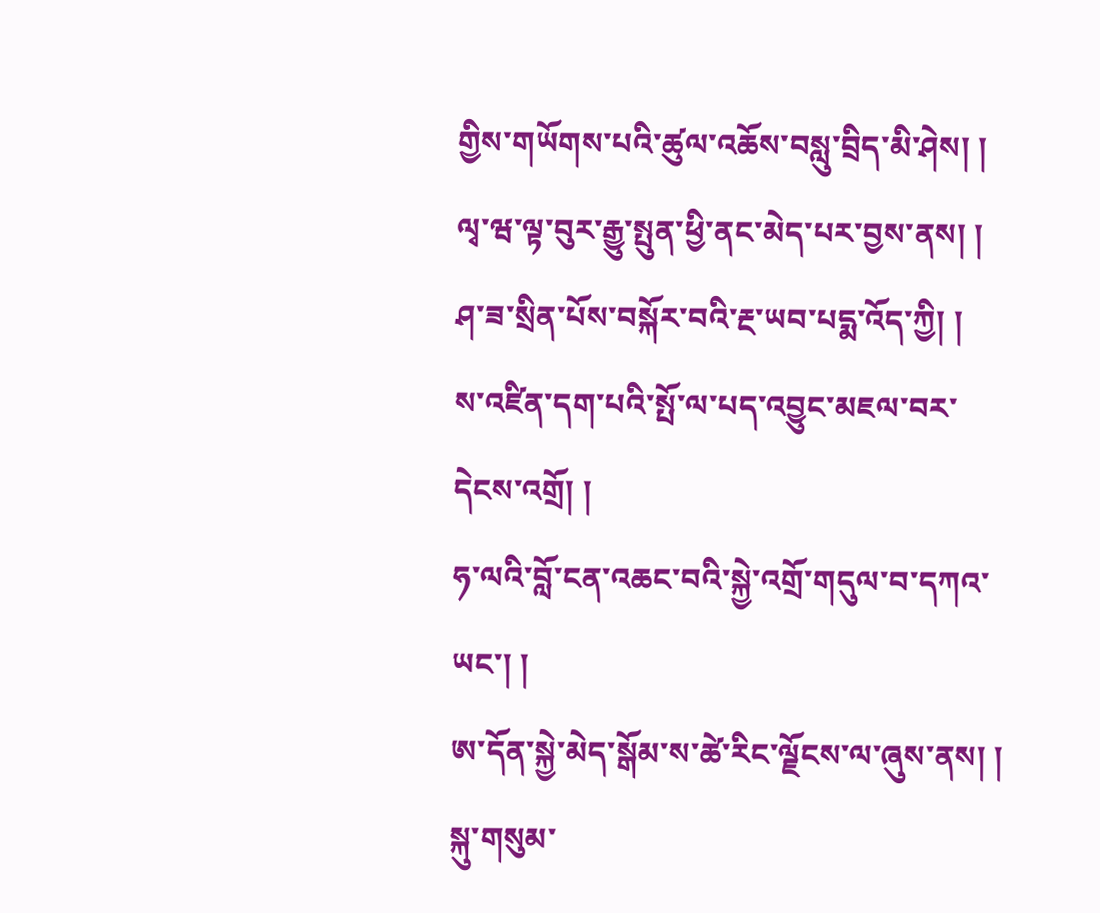གྱིས་གཡོགས་པའི་ཚུལ་འཆོས་བསླུ་བྲིད་མི་ཤེས། །
ལྭ་ཝ་ལྟ་བུར་རྒྱུ་སྤུན་ཕྱི་ནང་མེད་པར་བྱས་ནས། །
ཤ་ཟ་སྲིན་པོས་བསྐོར་བའི་རྔ་ཡབ་པདྨ་འོད་ཀྱི། །
ས་འཛིན་དག་པའི་སྤོ་ལ་པད་འབྱུང་མཇལ་བར་དེངས་འགྲོ། །
ཧ་ལའི་བློ་ངན་འཆང་བའི་སྐྱེ་འགྲོ་གདུལ་བ་དཀའ་ཡང་། །
ཨ་དོན་སྐྱེ་མེད་སྒོམ་ས་ཚེ་རིང་ལྗོངས་ལ་ཞུས་ནས། །
སྐུ་གསུམ་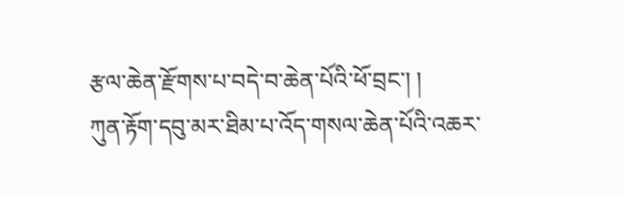རྩལ་ཆེན་རྫོགས་པ་བདེ་བ་ཆེན་པོའི་ཕོ་བྲང་། །
ཀུན་རྟོག་དབུ་མར་ཐིམ་པ་འོད་གསལ་ཆེན་པོའི་འཆར་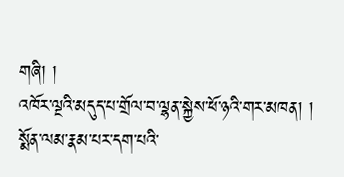གཞི། །
འཁོར་ལྔའི་མདུད་པ་གྲོལ་བ་ལྷན་སྐྱེས་ཕོ་ཉའི་གར་མཁན། །
སྨོན་ལམ་རྣམ་པར་དག་པའི་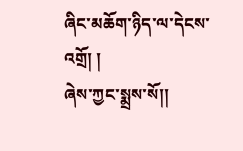ཞིང་མཆོག་ཉིད་ལ་དེངས་འགྲོ། །
ཞེས་ཀྱང་སྨྲས་སོ།།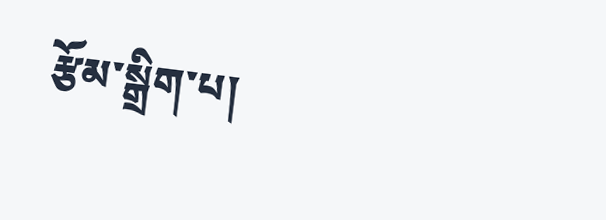རྩོམ་སྒྲིག་པ།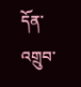དོན་འགྲུབ་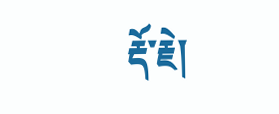རྡོ་རྗེ།